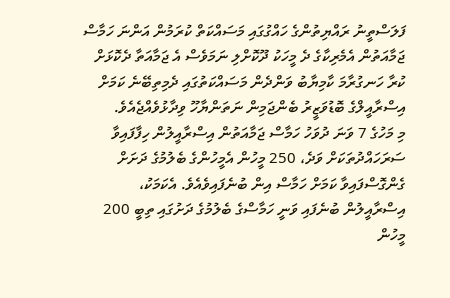ފަލަސްތީނު ރައްޔިތުންގެ ހައްގުގައި މަސައްކަތް ކުރަމުން އަންނަ ހަމާސް ޖަމާއަތުން އެމެރިކާގެ ދެ މީހަކު ދޫކޮށްލި ނަމަވެސް އެ ޖަމާއަތާ ދެކޮޅަށް ކުރާ ހަނގުރާމަ ކާމިޔާބު ވަންދެން މަސައްކަތުގައި ދެމިތިބޭނެ ކަމަށް އިސްރާއީލްގެ ބޮޑުވަޒީރު ބެންޖަމިން ނަތަންޔާހޫ ވިދާޅުވެއްޖެއެވެ.
މި މަހުގެ 7 ވަނަ ދުވަހު ހަމާސް ޖަމާއަތުން އިސްރާއީލުން ހިފާފައިވާ ސަރަހައްދުތަކަށް ވަދެ، 250 މީހުން އެމީހުންގެ ބެލުމުގެ ދަށަށް ގެންގޮސްފައިވާ ކަމަށް ހަމާސް އިން ބުނެފައިވެއެވެ. އެކަމަކު، އިސްރާއީލުން ބުނެފައި ވަނީ ހަމާސްގެ ބެލުމުގެ ދަށުގައި ތިބީ 200 މީހުން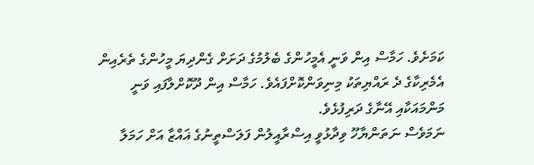ކަމަށެވެ. ހަމާސް އިން ވަނީ އެމީހުންގެ ބެލުމުގެ ދަށަށް ގެންދިޔަ މީހުންގެ ތެރެއިން އެމެރިކާގެ ދެ ރައްޔިތަކު މިނިވަންކޮށްފައެވެ. ހަމާސް އިން ދޫކޮށްލާފައި ވަނީ މަންމައަކާއި އޭނާގެ ދަރިފުޅެވެ.
ނަމަވެސް ނަތަންޔާހޫ ވިދާޅުވީ އިސްރާއީލުން ފަލަސްތީނުގެ ޣައްޒާ އަށް ހަމަލާ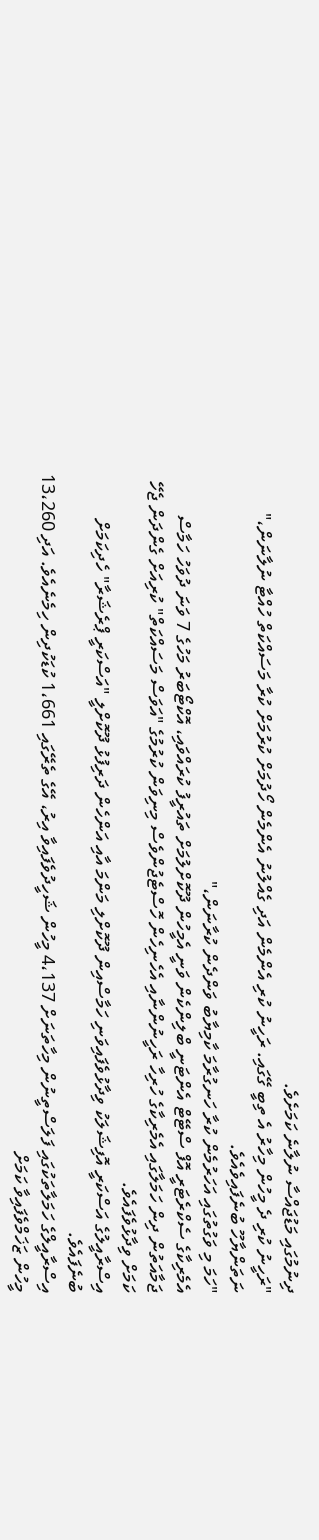ދިނުމުގައި މަޑުޖައްސާ ނުލާނެ ކަމަށެވެ.
"ރަހީނު ކުރި ދެ މީހުން މިހާރު އެ ތިބީ ގޭގައި. ރަހީނު ކުރި އެންމެން އަދި ގެއްލުނު އެންމެން ހޯދުމަށް ކުރުމަށް ކުރާ މަސައްކަތް ހުއްޓާ ނުލާނަން،" ނަތަންޔާހޫ ބުނެފައިވެއެވެ.
"ހަމަ މި ވަގުތުގައި އަހަރުމެން ކުރާ ހަނގުރާމަ ކާމިޔާބު ވަންދެން ކުރާނަން،"
އެމެރިކާގެ ސެކްރެޓަރީ އޮފް ސްޓޭޓް އެންޓަނީ ބްލިންކެން ވަނީ އެމީހުން ދޫކޮށްލުމަށް ތައުރީފު ކުރައްވައި، އޮކްޓޯބަރު މަހުގެ 7 ވަނަ ދުވަހު ހަމާސް ޖަމާއަތުން ދިން ހަމަލާގައި އެމެރިކާގެ ހުރިހާ ރަހީނުންނާއި އެހެނިހެން ހޮސްޓެޖުންވެސް މިނިވަން ކުރުމުގެ "އަވަސް މަސައްކަތް" ކުރިއަށް ގެންދަން ޖެހޭ ކަމަށް ވިދާޅުވެފައެވެ.
އިސްރާއީލުގެ އަސްކަރީ އޮފިޝަލަކު ވިދާޅުވެފައިވަނި ހަމާސްއިން ދޫކޮށްލި މަންމަ އާއި އަންހެން ދަރިފުޅު ދޫކޮށްލީ "އަސްކަރީ ޕްރެޝަރާ" ހެދިކަމަށް ބުނެފައެވެ.
އިސްރާއީލްގެ ހަމަލާތަކުގައި ފަލަސްތީނުން މިހާތަނަށް 4،137 މީހުން ޝަހީދުވެފައިވާ އިރު، އޭގެ ތެރޭގައި 1،661 ކުޑަކުދިން ހިމެނެއެވެ. އަދި 13،260 މީހުން ޒަޚަމްވެފައިވާ ކަމަށް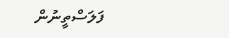ފަލަސްތީނުން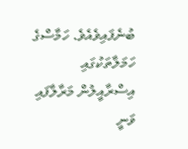ބުނެފައިވެއެވެ. ހަމާސްގެ ހަމަލާތަކުގައި އިސްރާއީލުން މަރާލާފައި ވަނީ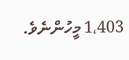1،403 މީހުންނެވެ.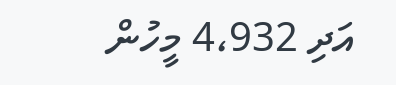އަދި 4،932 މީހުން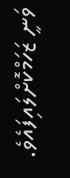ވަނީ ޒަހަމްކޮށްލައިފައެވެ.